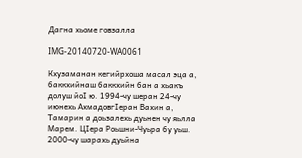Дагна хьоме говзалла

IMG-20140720-WA0061

Кхузаманан кегийрхоша масал эца а, баккхийнаш баккхийн бан а хьакъ долуш йоI ю. 1994-чу шеран 24-чу июнехь АхмадовгIеран Вахин а, Тамарин а доьзалехь дуьнен чу яьлла Марем. ЦIера Роьшни-Чуьра бу уьш. 2000-чу шарахь дуьйна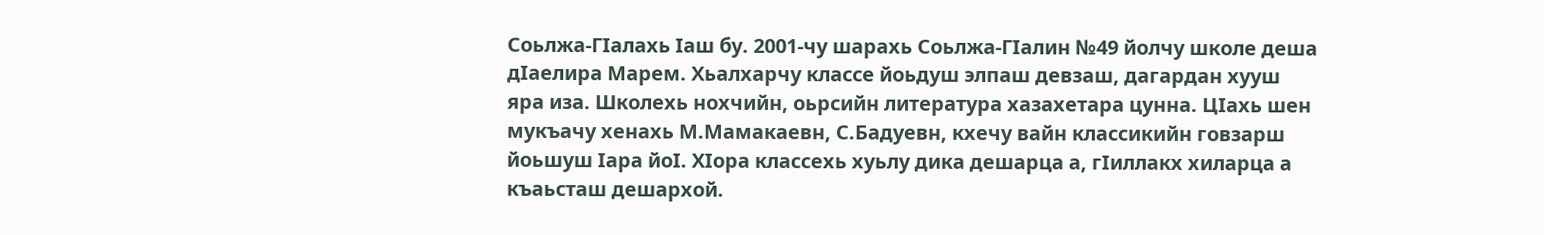Соьлжа-ГIалахь Iаш бу. 2001-чу шарахь Соьлжа-ГIалин №49 йолчу школе деша дIаелира Марем. Хьалхарчу классе йоьдуш элпаш девзаш, дагардан хууш яра иза. Школехь нохчийн, оьрсийн литература хазахетара цунна. ЦIахь шен мукъачу хенахь М.Мамакаевн, С.Бадуевн, кхечу вайн классикийн говзарш йоьшуш Iара йоI. ХIора классехь хуьлу дика дешарца а, гIиллакх хиларца а къаьсташ дешархой.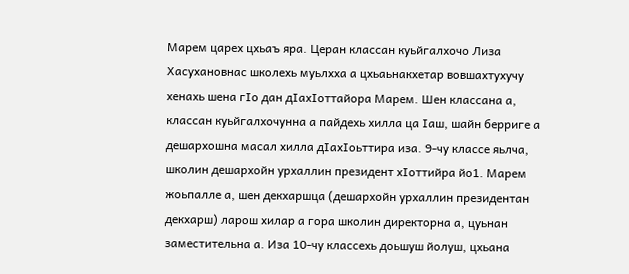Марем царех цхьаъ яра. Церан классан куьйгалхочо Лиза Хасухановнас школехь муьлхха а цхьаьнакхетар вовшахтухучу хенахь шена гIо дан дIахIоттайора Марем. Шен классана а, классан куьйгалхочунна а пайдехь хилла ца Iаш, шайн берриге а дешархошна масал хилла дIахIоьттира иза. 9-чу классе яьлча, школин дешархойн урхаллин президент хIоттийра йо1. Марем жоьпалле а, шен декхаршца (дешархойн урхаллин президентан декхарш) ларош хилар а гора школин директорна а, цуьнан заместительна а. Иза 10-чу классехь доьшуш йолуш, цхьана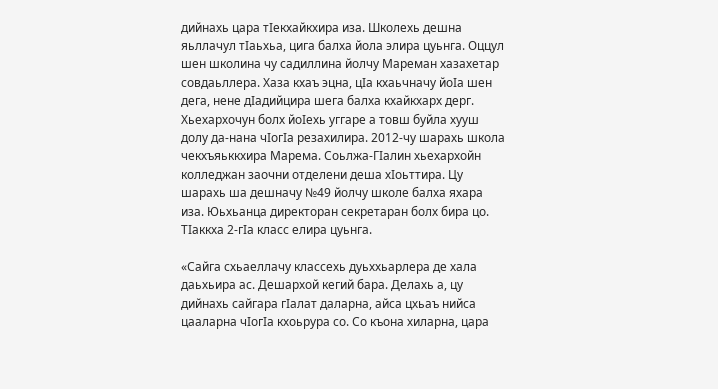дийнахь цара тIекхайкхира иза. Школехь дешна яьллачул тIаьхьа, цига балха йола элира цуьнга. Оццул шен школина чу садиллина йолчу Мареман хазахетар совдаьллера. Хаза кхаъ эцна, цIа кхаьчначу йоIа шен дега, нене дIадийцира шега балха кхайкхарх дерг. Хьехархочун болх йоIехь уггаре а товш буйла хууш долу да-нана чIогIа резахилира. 2012-чу шарахь школа чекхъяьккхира Марема. Соьлжа-ГIалин хьехархойн колледжан заочни отделени деша хIоьттира. Цу шарахь ша дешначу №49 йолчу школе балха яхара иза. Юьхьанца директоран секретаран болх бира цо. ТIаккха 2-гIа класс елира цуьнга.

«Сайга схьаеллачу классехь дуьххьарлера де хала даьхьира ас. Дешархой кегий бара. Делахь а, цу дийнахь сайгара гIалат даларна, айса цхьаъ нийса цааларна чIогIа кхоьрура со. Со къона хиларна, цара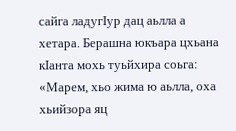сайга ладугIур дац аьлла а хетара. Берашна юкъара цхьана кIанта мохь туьйхира соьга: «Марем, хьо жима ю аьлла, оха хьийзора яц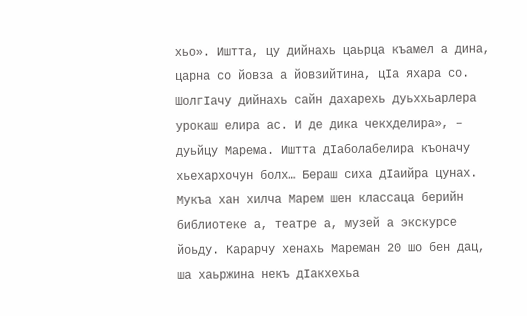хьо». Иштта, цу дийнахь цаьрца къамел а дина, царна со йовза а йовзийтина, цIа яхара со. ШолгIачу дийнахь сайн дахарехь дуьххьарлера урокаш елира ас. И де дика чекхделира», – дуьйцу Марема. Иштта дIаболабелира къоначу хьехархочун болх… Бераш сиха дIаийра цунах. Мукъа хан хилча Марем шен классаца берийн библиотеке а, театре а, музей а экскурсе йоьду. Карарчу хенахь Мареман 20 шо бен дац, ша хаьржина некъ дIакхехьа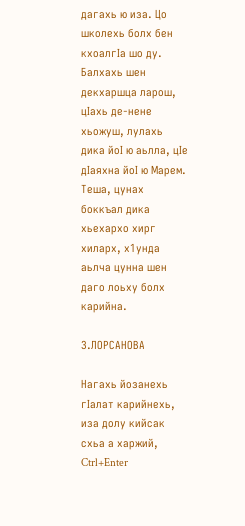дагахь ю иза. Цо школехь болх бен кхоалгIа шо ду. Балхахь шен декхаршца ларош, цIахь де-нене хьожуш, лулахь дика йоI ю аьлла, цIе дIаяхна йоI ю Марем. Теша, цунах боккъал дика хьехархо хирг хиларх, х1унда аьлча цунна шен даго лоьху болх карийна.

З.ЛОРСАНОВА

Нагахь йозанехь гIалат карийнехь, иза долу кийсак схьа а харжий, Ctrl+Enter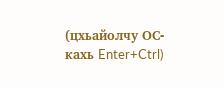(цхьайолчу ОС-кахь Enter+Ctrl)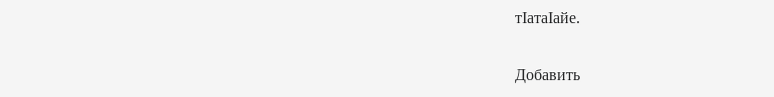тIатаIайе.

Добавить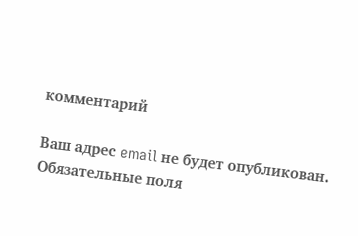комментарий

Ваш адрес email не будет опубликован. Обязательные поля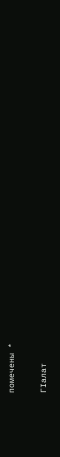помечены *

ГIалат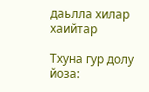даьлла хилар хаийтар

Тхуна гур долу йоза: